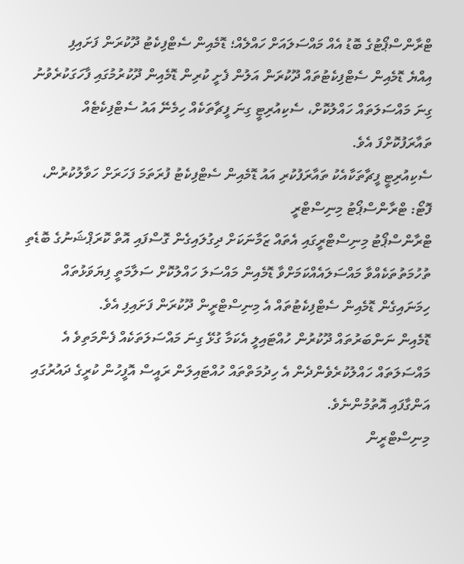ޓްރާންސްޕޯޓުގެ ބޮޑު އެއް މައްސަލައަށް ހައްލެއް؛ ޑޮމެއިން ސެޓްފިކެޓު ދޫކުރަން ފަށައިފި
އިއްޔެ ޑޮމެއިން ސެޓްފިކެޓުތައް ދޫކުރަން އަލުން ފެށީ ކުރިން ޑޮމެއިން ދޫކުރުމުގައި ފާހަގަކުރެވުނު ގިނަ މައްސަލަތައް ހައްލުކޮށް، ސެކިއުރިޓީ ގިނަ ފީޗާތަކެއް ހިމެނޭ އައު ސެޓްފިކެޓެއް ތައާރަފުކޮށްފަ އެވެ.
ސެކިއުރިޓީ ފީޗާތަކާއެކު ތައާރަފުކުރި އައު ޑޮމެއިން ސެޓްފިކެޓު ފުރަތަމަ ފަހަރަށް ހަވާލުކުރުން، ފޮޓޯ: ޓްރާންސްޕޯޓު މިނިސްޓްރީ
ޓްރާންސްޕޯޓު މިނިސްޓްރީގައި އެތައް ޒަމާނަކަށް ދިގުލައިގެން ގޮސްފައި އޮތް ކޮރަޕްޝަނުގެ ބޮޑެތި ތުހުމަތުތަކެއްވާ މައްސަލައެއްކަމަށްވާ ޑޮމެއިން މައްސަލަ ހައްލުކޮށް ސަލާމަތީ ފިޔަވަޅުތައް ހިމަނައިގެން ޑޮމެއިން ސެޓްފިކެޓުތައް އެ މިނިސްޓްރީން ދޫކުރަން ފަށައިފި އެވެ.
ޑޮމެއިން ނަންބަރުތައް ދޫކުރުން ހުއްޓައިލީ އެކަމާ ގުޅޭ ގިނަ މައްސަލަތަކެއް ފެންމަތިވެ އެ މައްސަލަތައް ހައްލުކުރެވެންދެން އެ ހިދުމަތްތައް ހުއްޓައިލަން ރައީސް އޮފީހުން ކުރީގެ ދައުރުގައި އަންގާފައި އޮތުމުންނެވެ.
މިނިސްޓްރީން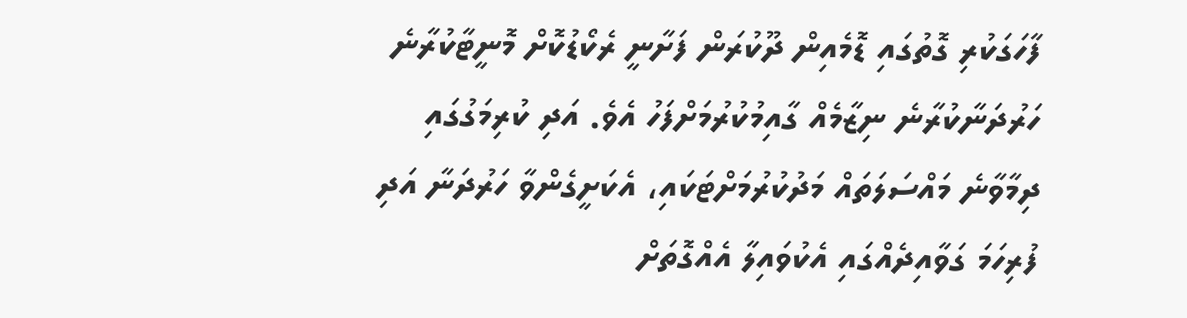ފާހަގަކުރި ގޮތުގައި ޑޮމެއިން ދޫކުރަން ފަށާނީ ރެކޯޑުކޮށް މޮނީޓާކުރާނެ ހަރުދަނާކުރާނެ ނިޒާމެއް ގާއިމުކުރުމަށްފަހު އެވެ. އަދި ކުރިމަގުގައި ދިމާވާނެ މައްސަލަތައް މަދުކުރުމަށްޓަކައި، އެކަށީގެންވާ ހަރުދަނާ އަދި ފުރިހަމަ ގަވާއިދެއްގައި އެކުވައިލާ އެއްގޮތަށް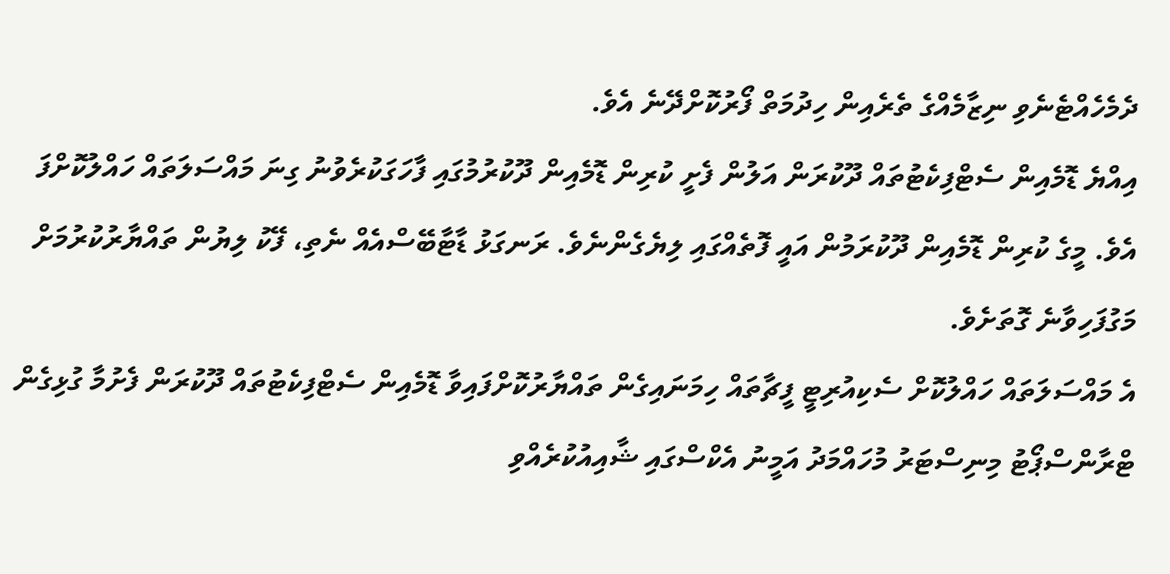ދެމެހެއްޓެނެވި ނިޒާމެއްގެ ތެރެއިން ހިދުމަތް ފޯރުކޮށްދޭނެ އެވެ.
އިއްޔެ ޑޮމެއިން ސެޓްފިކެޓުތައް ދޫކުރަން އަލުން ފެށީ ކުރިން ޑޮމެއިން ދޫކުރުމުގައި ފާހަގަކުރެވުނު ގިނަ މައްސަލަތައް ހައްލުކޮށްފަ އެވެ. މީގެ ކުރިން ޑޮމެއިން ދޫކުރަމުން އައީ ފޮތެއްގައި ލިޔެގެންނެވެ. ރަނގަޅު ޑާޓާބޭސްއެއް ނެތި، ފޭކު ލިޔުން ތައްޔާރުކުރުމަށް މަގުފަހިވާނެ ގޮތަށެވެ.
އެ މައްސަލަތައް ހައްލުކޮށް ސެކިއުރިޓީ ފީޗާތައް ހިމަނައިގެން ތައްޔާރުކޮށްފައިވާ ޑޮމެއިން ސެޓްފިކެޓުތައް ދޫކުރަން ފެށުމާ ގުޅިގެން ޓްރާންސްޕޯޓު މިނިސްޓަރު މުހައްމަދު އަމީނު އެކްސްގައި ޝާއިއުކުރެއްވި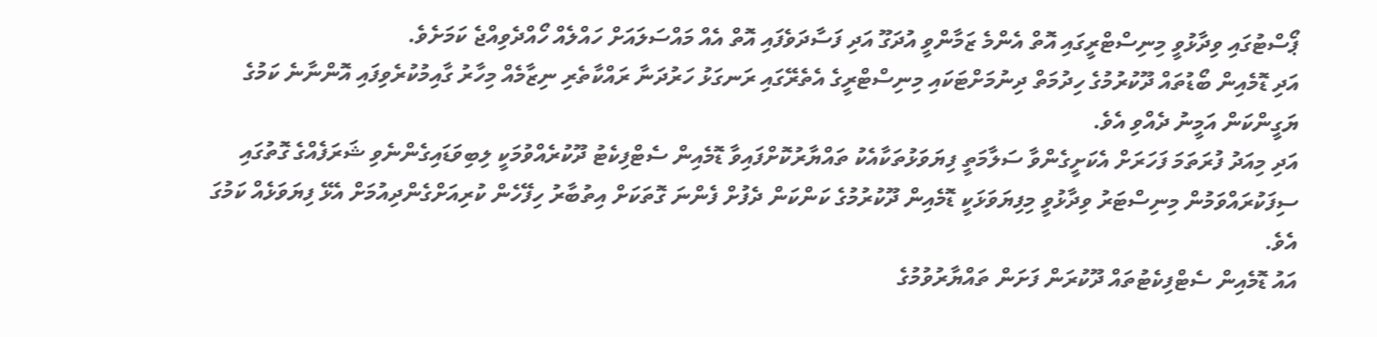ޕޯސްޓުގައި ވިދާޅުވީ މިނިސްޓްރީގައި އޮތް އެންމެ ޒަމާންވީ އުދަގޫ އަދި ފަސާދަވެފައި އޮތް އެއް މައްސަލައަށް ހައްލެއް ހޯއްދެވިއްޖެ ކަމަށެވެ.
އަދި ޑޮމެއިން ބޯޑުތައް ދޫކުރުމުގެ ހިދުމަތް ދިނުމަށްޓަކައި މިނިސްޓްރީގެ އެތެރޭގައި ރަނގަޅު ހަރުދަނާ ރައްކާތެރި ނިޒާމެއް މިހާރު ގާއިމުކުރެވިފައި އޮންނާނެ ކަމުގެ ޔަގީންކަން އަމީނު ދެއްވި އެވެ.
އަދި މިއަދު ފުރަތަމަ ފަހަރަށް އެކަށީގެންވާ ސަލާމަތީ ފިޔަވަޅުތަކާއެކު ތައްޔާރުކޮށްފައިވާ ޑޮމެއިން ސެޓްފިކެޓު ދޫކުރެއްވުމަކީ ލިބިވަޑައިގެންނެވި ޝަރަފެއްގެ ގޮތުގައި ސިފަކުރައްވަމުން މިނިސްޓަރު ވިދާޅުވީ މިފިޔަވަޅަކީ ޑޮމެއިން ދޫކުރުމުގެ ކަންކަން ދެފުށް ފެންނަ ގޮތަކަށް އިތުބާރު ހިފޭހެން ކުރިއަށްގެންދިއުމަށް އެޅޭ ފިޔަވަޅެއް ކަމުގަ އެވެ.
އައު ޑޮމެއިން ސެޓްފިކެޓުތައް ދޫކުރަން ފަށަން ތައްޔާރުވުމުގެ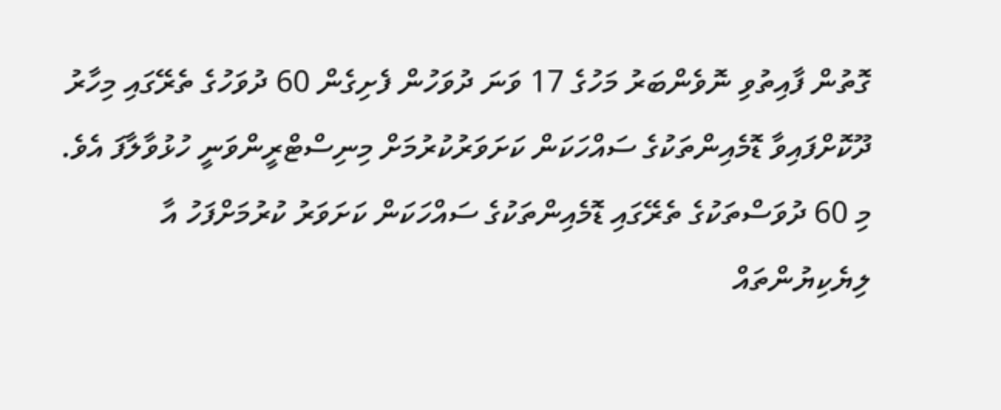ގޮތުން ފާއިތުވި ނޮވެންބަރު މަހުގެ 17 ވަނަ ދުވަހުން ފެށިގެން 60 ދުވަހުގެ ތެރޭގައި މިހާރު ދޫކޮށްފައިވާ ޑޮމެއިންތަކުގެ ސައްހަކަން ކަށަވަރުކުރުމަށް މިނިސްޓްރީންވަނީ ހުޅުވާލާފަ އެވެ.
މި 60 ދުވަސްތަކުގެ ތެރޭގައި ޑޮމެއިންތަކުގެ ސައްހަކަން ކަށަވަރު ކުރުމަށްފަހު އާ ލިޔެކިޔުންތައް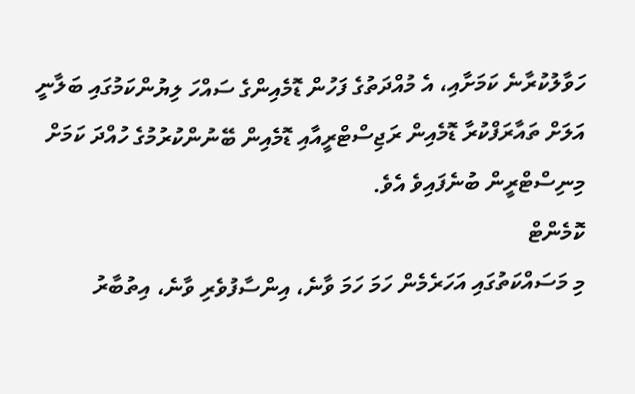ހަވާލުކުރާނެ ކަމަށާއި، އެ މުއްދަތުގެ ފަހުން ޑޮމެއިންގެ ސައްހަ ލިޔުންކަމުގައި ބަލާނީ އަލަށް ތައާރަފްކުރާ ޑޮމެއިން ރަޖިސްޓްރީއާއި ޑޮމެއިން ބޭނުންކުރުމުގެ ހުއްދަ ކަމަށް މިނިސްޓްރީން ބުނެފައިވެ އެވެ.
ކޮމެންޓް
މި މަސައްކަތުގައި އަހަރެމެން ހަމަ ހަމަ ވާނެ، އިންސާފުވެރި ވާނެ، އިތުބާރު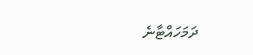ދަމަހައްޓާނެ